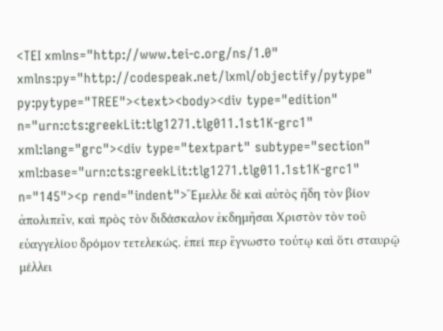<TEI xmlns="http://www.tei-c.org/ns/1.0" xmlns:py="http://codespeak.net/lxml/objectify/pytype" py:pytype="TREE"><text><body><div type="edition" n="urn:cts:greekLit:tlg1271.tlg011.1st1K-grc1" xml:lang="grc"><div type="textpart" subtype="section" xml:base="urn:cts:greekLit:tlg1271.tlg011.1st1K-grc1" n="145"><p rend="indent">Ἔμελλε δὲ καὶ αὐτὸς ἤδη τὸν βίον ἀπολιπεῖν, καὶ πρὸς τὸν διδάσκαλον ἐκδημῆσαι Χριστὸν τὸν τοῦ εὐαγγελίου δρόμον τετελεκώς. ἐπεί περ ἔγνωστο τούτῳ καὶ ὅτι σταυρῷ μέλλει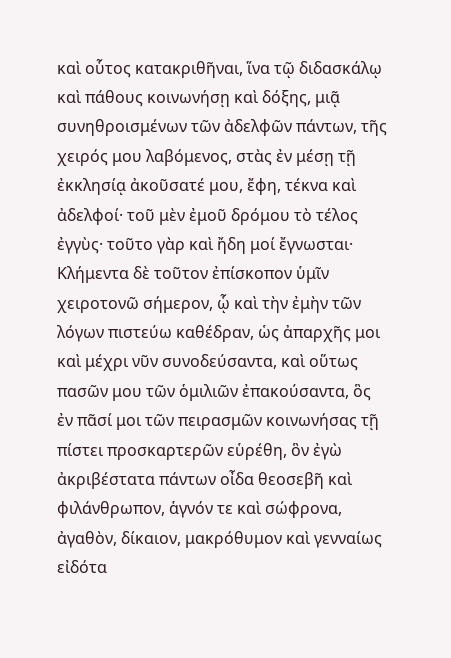καὶ οὗτος κατακριθῆναι, ἵνα τῷ διδασκάλῳ καὶ πάθους κοινωνήσῃ καὶ δόξης, μιᾷ συνηθροισμένων τῶν ἀδελφῶν πάντων, τῆς χειρός μου λαβόμενος, στὰς ἐν μέσῃ τῇ ἐκκλησίᾳ ἀκοῦσατέ μου, ἔφη, τέκνα καὶ ἀδελφοί· τοῦ μὲν ἐμοῦ δρόμου τὸ τέλος ἐγγὺς· τοῦτο γὰρ καὶ ἤδη μοί ἔγνωσται· Κλήμεντα δὲ τοῦτον ἐπίσκοπον ὑμῖν χειροτονῶ σήμερον, ᾧ καὶ τὴν ἐμὴν τῶν λόγων πιστεύω καθέδραν, ὡς ἀπαρχῆς μοι καὶ μέχρι νῦν συνοδεύσαντα, καὶ οὕτως πασῶν μου τῶν ὁμιλιῶν ἐπακούσαντα, ὃς ἐν πᾶσί μοι τῶν πειρασμῶν κοινωνήσας τῇ πίστει προσκαρτερῶν εὑρέθη, ὃν ἐγὼ ἀκριβέστατα πάντων οἶδα θεοσεβῆ καὶ φιλάνθρωπον, ἁγνόν τε καὶ σώφρονα, ἀγαθὸν, δίκαιον, μακρόθυμον καὶ γενναίως εἰδότα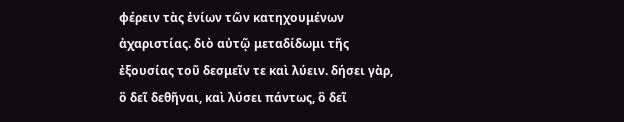φέρειν τὰς ἐνίων τῶν κατηχουμένων ἀχαριστίας. διὸ αὐτῷ μεταδίδωμι τῆς ἐξουσίας τοῦ δεσμεῖν τε καὶ λύειν. δήσει γὰρ, ὃ δεῖ δεθῆναι, καὶ λύσει πάντως, ὃ δεῖ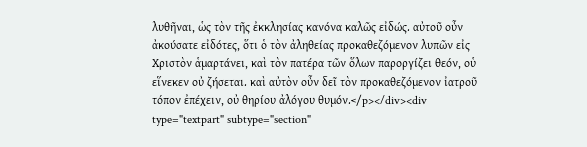λυθῆναι, ὡς τὸν τῆς ἐκκλησίας κανόνα καλῶς εἰδώς. αὐτοῦ οὖν ἀκούσατε εἰδότες, ὅτι ὁ τὸν ἀληθείας προκαθεζόμενον λυπῶν εἰς Χριστὸν ἁμαρτάνει, καὶ τὸν πατέρα τῶν ὅλων παροργίζει θεόν, οὑ εἵνεκεν οὐ ζήσεται. καὶ αὐτὸν οὖν δεῖ τὸν προκαθεζόμενον ἰατροῦ τόπον ἐπέχειν, οὐ θηρίου ἀλόγου θυμόν.</p></div><div type="textpart" subtype="section"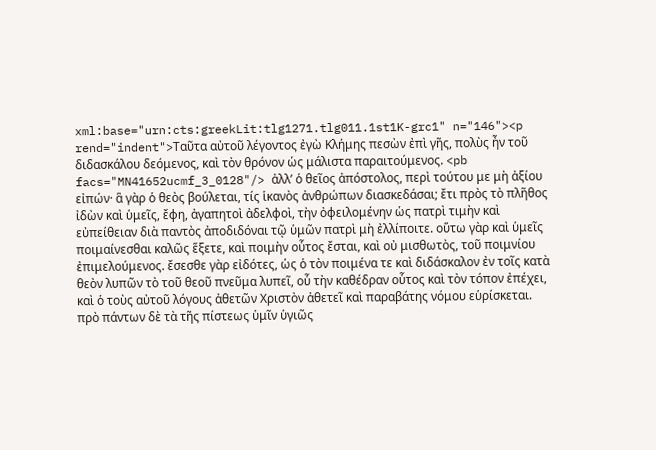xml:base="urn:cts:greekLit:tlg1271.tlg011.1st1K-grc1" n="146"><p rend="indent">Ταῦτα αὐτοῦ λέγοντος ἐγὼ Κλήμης πεσὼν ἐπὶ γῆς, πολὺς ἦν τοῦ διδασκάλου δεόμενος, καὶ τὸν θρόνον ὡς μάλιστα παραιτούμενος. <pb facs="MN41652ucmf_3_0128"/> ἀλλ’ ὁ θεῖος ἀπόστολος, περὶ τούτου με μὴ ἀξίου εἰπών· ἃ γὰρ ὁ θεὸς βούλεται, τίς ἱκανὸς ἀνθρώπων διασκεδάσαι; ἔτι πρὸς τὸ πλῆθος ἰδὼν καὶ ὑμεῖς, ἔφη, ἀγαπητοὶ ἀδελφοὶ, τὴν ὀφειλομένην ὡς πατρὶ τιμὴν καὶ εὐπείθειαν διὰ παντὸς ἀποδιδόναι τῷ ὑμῶν πατρὶ μὴ ἐλλίποιτε. οὕτω γὰρ καὶ ὑμεῖς ποιμαίνεσθαι καλῶς ἕξετε, καὶ ποιμὴν οὗτος ἔσται, καὶ οὐ μισθωτὸς, τοῦ ποιμνίου ἐπιμελούμενος. ἔσεσθε γὰρ εἰδότες, ὡς ὁ τὸν ποιμένα τε καὶ διδάσκαλον ἐν τοῖς κατὰ θεὸν λυπῶν τὸ τοῦ θεοῦ πνεῦμα λυπεῖ, οὗ τὴν καθέδραν οὗτος καὶ τὸν τόπον ἐπέχει, καὶ ὁ τοὺς αὐτοῦ λόγους ἀθετῶν Χριστὸν ἀθετεῖ καὶ παραβάτης νόμου εὑρίσκεται. πρὸ πάντων δὲ τὰ τῆς πίστεως ὑμῖν ὑγιῶς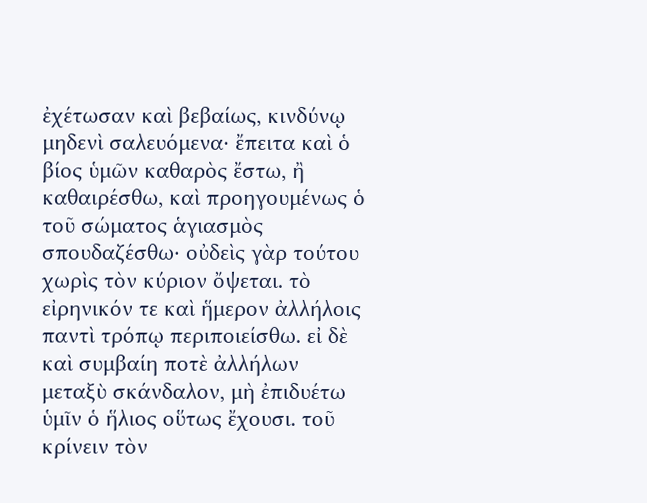ἐχέτωσαν καὶ βεβαίως, κινδύνῳ μηδενὶ σαλευόμενα· ἔπειτα καὶ ὁ βίος ὑμῶν καθαρὸς ἔστω, ἢ καθαιρέσθω, καὶ προηγουμένως ὁ τοῦ σώματος ἁγιασμὸς σπουδαζέσθω· οὐδεὶς γὰρ τούτου χωρὶς τὸν κύριον ὄψεται. τὸ εἰρηνικόν τε καὶ ἥμερον ἀλλήλοις παντὶ τρόπῳ περιποιείσθω. εἰ δὲ καὶ συμβαίη ποτὲ ἀλλήλων μεταξὺ σκάνδαλον, μὴ ἐπιδυέτω ὑμῖν ὁ ἥλιος οὕτως ἔχουσι. τοῦ κρίνειν τὸν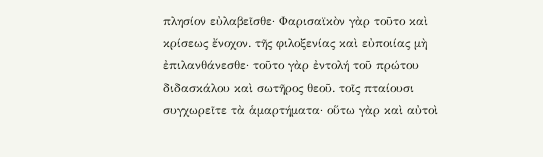πλησίον εὐλαβεῖσθε· Φαρισαϊκὸν γὰρ τοῦτο καὶ κρίσεως ἔνοχον. τῆς φιλοξενίας καὶ εὐποιίας μὴ ἐπιλανθάνεσθε· τοῦτο γὰρ ἐντολή τοῦ πρώτου διδασκάλου καὶ σωτῆρος θεοῦ. τοῖς πταίουσι συγχωρεῖτε τὰ ἁμαρτήματα· οὕτω γὰρ καὶ αὐτοὶ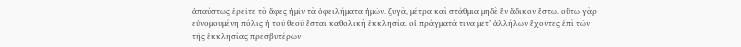ἀπαύστως ἐρεῖτε τὸ ἄφες ἡμῖν τὰ ὀφειλήματα ἡμῶν. ζυγὰ, μέτρα καὶ στάθμια μηδὲ ἓν ἄδικον ἔστω. οὕτω γὰρ εὐνομουμένη πόλις ἡ τοῦ θεοῦ ἔσται καθολικὴ ἐκκλησία. οἱ πράγματά τινα μετ’ ἀλλήλων ἔχοντες ἐπὶ τῶν τῆς ἐκκλησίας πρεσβυτέρων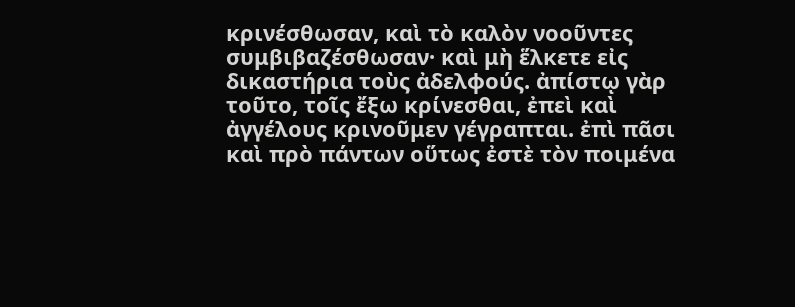κρινέσθωσαν, καὶ τὸ καλὸν νοοῦντες συμβιβαζέσθωσαν· καὶ μὴ ἕλκετε εἰς δικαστήρια τοὺς ἀδελφούς. ἀπίστῳ γὰρ τοῦτο, τοῖς ἔξω κρίνεσθαι, ἐπεὶ καὶ ἀγγέλους κρινοῦμεν γέγραπται. ἐπὶ πᾶσι καὶ πρὸ πάντων οὕτως ἐστὲ τὸν ποιμένα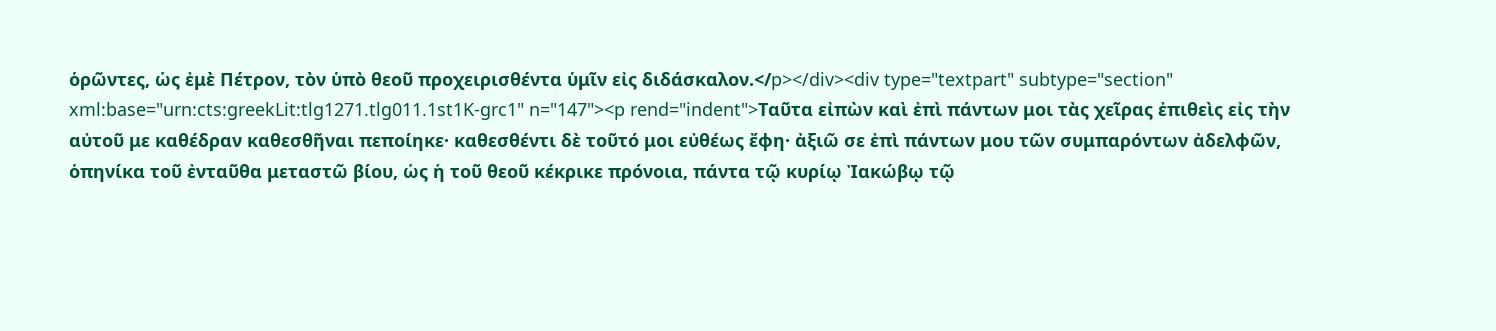ὁρῶντες, ὡς ἐμὲ Πέτρον, τὸν ὑπὸ θεοῦ προχειρισθέντα ὑμῖν εἰς διδάσκαλον.</p></div><div type="textpart" subtype="section" xml:base="urn:cts:greekLit:tlg1271.tlg011.1st1K-grc1" n="147"><p rend="indent">Ταῦτα εἰπὼν καὶ ἐπὶ πάντων μοι τὰς χεῖρας ἐπιθεὶς εἰς τὴν αὐτοῦ με καθέδραν καθεσθῆναι πεποίηκε· καθεσθέντι δὲ τοῦτό μοι εὐθέως ἔφη· ἀξιῶ σε ἐπὶ πάντων μου τῶν συμπαρόντων ἀδελφῶν, ὁπηνίκα τοῦ ἐνταῦθα μεταστῶ βίου, ὡς ἡ τοῦ θεοῦ κέκρικε πρόνοια, πάντα τῷ κυρίῳ Ἰακώβῳ τῷ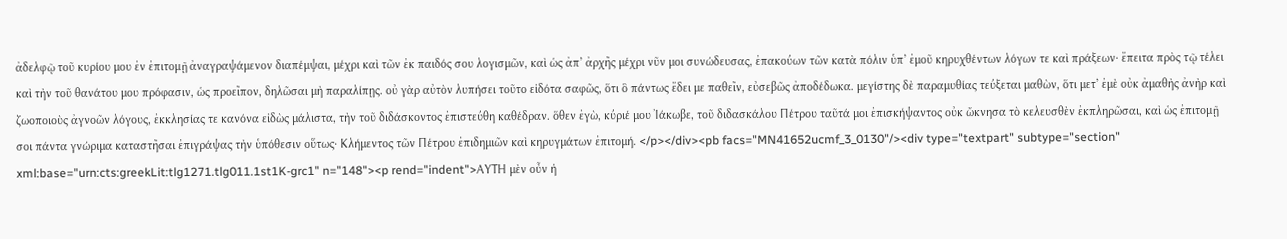ἀδελφῷ τοῦ κυρίου μου ἐν ἐπιτομῇ ἀναγραψάμενον διαπέμψαι, μέχρι καὶ τῶν ἐκ παιδός σου λογισμῶν, καὶ ὡς ἀπ’ ἀρχῆς μέχρι νῦν μοι συνώδευσας, ἐπακούων τῶν κατὰ πόλιν ὑπ’ ἐμοῦ κηρυχθέντων λόγων τε καὶ πράξεων· ἔπειτα πρὸς τῷ τέλει καὶ τὴν τοῦ θανάτου μου πρόφασιν, ὡς προεῖπον, δηλῶσαι μὴ παραλίπῃς. οὐ γὰρ αὐτὸν λυπήσει τοῦτο εἰδότα σαφῶς, ὅτι ὃ πάντως ἔδει με παθεῖν, εὐσεβῶς ἀποδέδωκα. μεγίστης δὲ παραμυθίας τεύξεται μαθὼν, ὅτι μετ’ ἐμὲ οὐκ ἀμαθὴς ἀνὴρ καὶ ζωοποιοὺς ἀγνοῶν λόγους, ἐκκλησίας τε κανόνα εἰδὼς μάλιστα, τὴν τοῦ διδάσκοντος ἐπιστεύθη καθέδραν. ὅθεν ἐγὼ, κύριέ μου Ἰάκωβε, τοῦ διδασκάλου Πέτρου ταῦτά μοι ἐπισκήψαντος οὐκ ὤκνησα τὸ κελευσθὲν ἐκπληρῶσαι, καὶ ὡς ἐπιτομῇ σοι πάντα γνώριμα καταστῆσαι ἐπιγράψας τὴν ὑπόθεσιν οὕτως· Κλήμεντος τῶν Πέτρου ἐπιδημιῶν καὶ κηρυγμάτων ἐπιτομή. </p></div><pb facs="MN41652ucmf_3_0130"/><div type="textpart" subtype="section" xml:base="urn:cts:greekLit:tlg1271.tlg011.1st1K-grc1" n="148"><p rend="indent">ΑΥΤΗ μὲν οὖν ἡ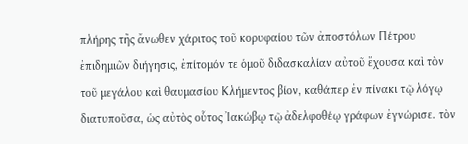πλήρης τῆς ἄνωθεν χάριτος τοῦ κορυφαίου τῶν ἀποστόλων Πέτρου ἐπιδημιῶν διήγησις, ἐπίτομόν τε ὁμοῦ διδασκαλίαν αὐτοῦ ἔχουσα καὶ τὸν τοῦ μεγάλου καὶ θαυμασίου Κλήμεντος βίον, καθάπερ ἐν πίνακι τῷ λόγῳ διατυποῦσα, ὡς αὐτὸς οὗτος Ἰακώβῳ τῷ ἀδελφοθέῳ γράφων ἐγνώρισε. τὸν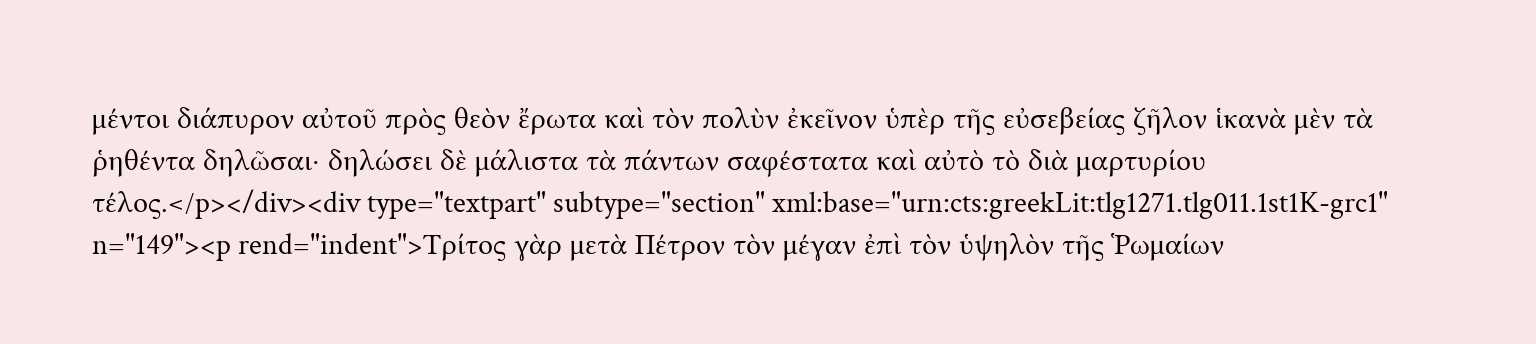μέντοι διάπυρον αὐτοῦ πρὸς θεὸν ἔρωτα καὶ τὸν πολὺν ἐκεῖνον ὑπὲρ τῆς εὐσεβείας ζῆλον ἱκανὰ μὲν τὰ ῥηθέντα δηλῶσαι· δηλώσει δὲ μάλιστα τὰ πάντων σαφέστατα καὶ αὐτὸ τὸ διὰ μαρτυρίου τέλος.</p></div><div type="textpart" subtype="section" xml:base="urn:cts:greekLit:tlg1271.tlg011.1st1K-grc1" n="149"><p rend="indent">Τρίτος γὰρ μετὰ Πέτρον τὸν μέγαν ἐπὶ τὸν ὑψηλὸν τῆς Ῥωμαίων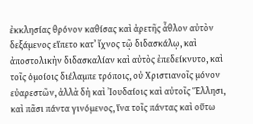ἐκκλησίας θρόνον καθίσας καὶ ἀρετῆς ἆθλον αὐτὸν δεξάμενος εἵπετο κατ’ ἴχνος τῷ διδασκάλῳ, καὶ ἀποστολικὴν διδασκαλίαν καὶ αὐτὸς ἐπεδείκνυτο, καὶ τοῖς ὁμοίοις διέλαμπε τρόποις, οὐ Χριστιανοῖς μόνον εὐαρεστῶν, ἀλλὰ δὴ καὶ Ἰουδαίοις καὶ αὐτοῖς Ἕλλησι, καὶ πᾶσι πάντα γινόμενος, ἵνα τοῖς πάντας καὶ οὕτω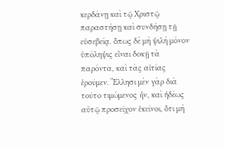κερδάνῃ καὶ τῷ Χριστῷ παραστήσῃ καὶ συνδήσῃ τῇ εὐσεβείᾳ. ὅπως δὲ μὴ ψιλὴ μόνον ὑπόληψις εἶναι δοκῇ τὰ παρόντα, καὶ τὰς αἰτίας ἐροῦμεν. Ἕλλησι μὲν γὰρ διὰ τοῦτο τιμώμενος ἦν, καὶ ἡδέως αὐτῷ προσεῖχον ἐκεῖνοι, ὅτι μὴ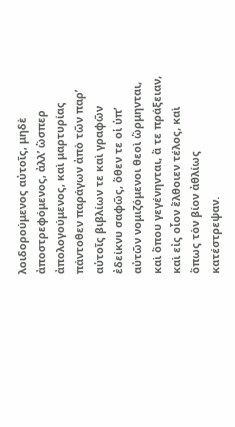λοιδορούμενος αὐτοῖς, μηδὲ ἀποστρεφόμενος, ἀλλ’ ὥσπερ ἀπολογούμενος, καὶ μαρτυρίας πάντοθεν παράγων ἀπὸ τῶν παρ’ αὐτοῖς βιβλίων τε καὶ γραφῶν ἐδείκνυ σαφῶς, ὅθεν τε οἱ ὑπ’ αὐτῶν νομιζόμενοι θεοὶ ὥρμηνται, καὶ ὅπου γεγένηνται, ἅ τε πράξειαν, καὶ εἰς οἷον ἔλθοιεν τέλος, καὶ ὅπως τὸν βίον ἀθλίως κατέστρεψαν.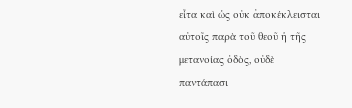εἶτα καὶ ὡς οὐκ ἀποκέκλεισται αὐτοῖς παρὰ τοῦ θεοῦ ἡ τῆς μετανοίας ὀδὸς, οὐδὲ παντάπασι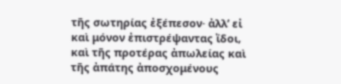τῆς σωτηρίας ἐξέπεσον· ἀλλ’ εἰ καὶ μόνον ἐπιστρέψαντας ἴδοι, καὶ τῆς προτέρας ἀπωλείας καὶ τῆς ἀπάτης ἀποσχομένους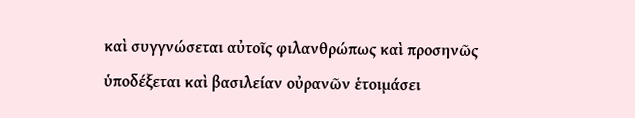καὶ συγγνώσεται αὐτοῖς φιλανθρώπως καὶ προσηνῶς ὑποδέξεται καὶ βασιλείαν οὐρανῶν ἑτοιμάσει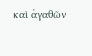καὶ ἀγαθῶν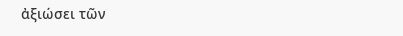ἀξιώσει τῶν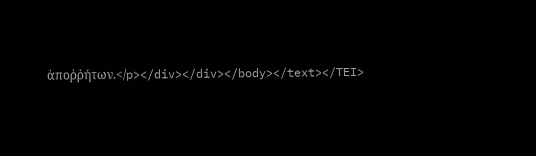ἀποῤῥήτων.</p></div></div></body></text></TEI>